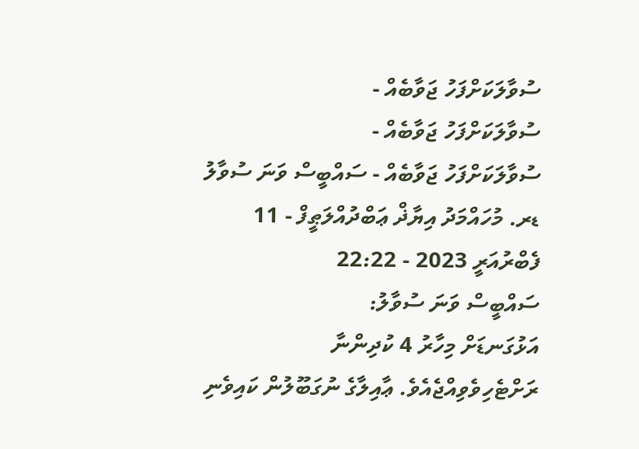ސުވާލަކަށްފަހު ޖަވާބެއް -
ސުވާލަކަށްފަހު ޖަވާބެއް -
ސުވާލަކަށްފަހު ޖަވާބެއް - ސައްބީސް ވަނަ ސުވާލު
ޑރ. މުހައްމަދު އިޔާޛް ޢަބްދުއްލަޠީފް - 11 ފެބްރުއަރީ 2023 - 22:22
ސައްބީސް ވަނަ ސުވާލު:
އަޅުގަނޑަށް މިހާރު 4 ކުދިންނާ ރަށްޓެހިވެވިއްޖެއެވެ. ޢާއިލާގެ ނުގަބޫލުން ކައިވެނި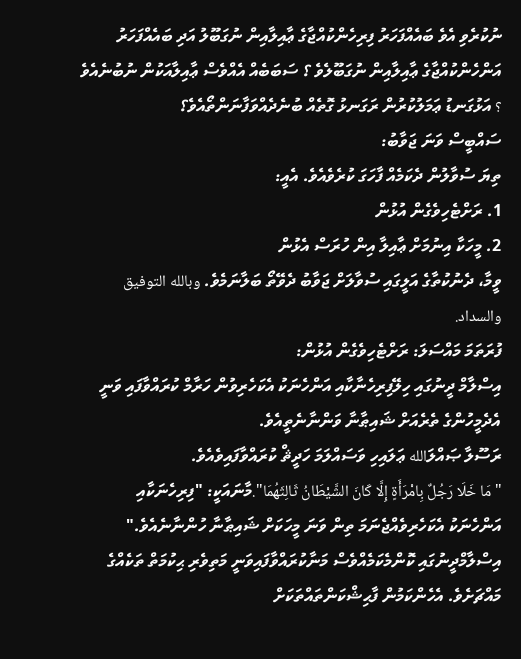ނުކުރެވި އެވެ ބައެއްފަހަރު ފިރިހެންކުއްޖާގެ ޢާއިލާއިން ނުގަބޫލު އަދި ބައެއްފަހަރު އަންހެންކުއްޖާގެ ޢާއިލާއިން ނުގަބޫލެވެ ؟ ސަބަބެއް އެއްވެސް ޢާއިލާއަކުން ނުބުނެއެވެ ؟ އަޅުގަނޑު ޢަމަލުކުރުން ރަގަނޅު ގޮތެއް ބުނެދެއްވަފާނަންތޯއެވެ؟
ސައްބީސް ވަނަ ޖަވާބު:
ތިޔަ ސުވާލުން ދެކަމެއް ފާހަގަ ކުރެވެއެވެ. އެއީ:
1. ރަށްޓެހިވެގެން އުޅުން
2. މީހަކާ އިނުމަށް ޢާއިލާ އިން ހުރަސް އެޅުން
ވީމާ، ދެނުކުތާގެ އަލީގައި ސުވާލަށް ޖަވާބު ދެވޭތޯ ބަލާނަމެވެ. وبالله التوفيق والسداد.
ފުރަތަމަ މައްސަލަ: ރަށްޓެހިވެގެން އުޅުން:
އިސްލާމް ދީނުގައި ހިލޭފިރިހެނާކާއި އަންހެނަކު އެކަހެރިވުން ހަރާމް ކުރައްވާފައި ވަނީ އެދެމީހުންގެ ތެރެއަށް ޝައިޠާނާ ވަންނާނެތީއެވެ.
ރަސޫލާ ޞައްލަالله ޢަލައިހި ވަސައްލަމަ ހަދީޘް ކުރައްވާފައިވެއެވެ.
"مَا خَلَا رَجُلٌ بِامْرَأَةٍ إِلَّا كَانَ الشَّيْطَانُ ثَالِثَهُمَا".މާނައަކީ: "ފިރިހެނަކާއި އަންހެނަކު އެކަހެރިވެއްޖެނަމަ ތިން ވަނަ މީހަކަށް ޝައިޠާނާ ހުންނާނެއެވެ."
އިސްލާމްދީނުގައި ކޮންމެކަމެއްވެސް މަނާކުރައްވާފައިވަނީ މަތިވެރި ޙިކުމަތް ތަކެއްގެ މައްޗަށެވެ. އެހެންކަމުން ފާޙިޝްކަންތައްތަކަށް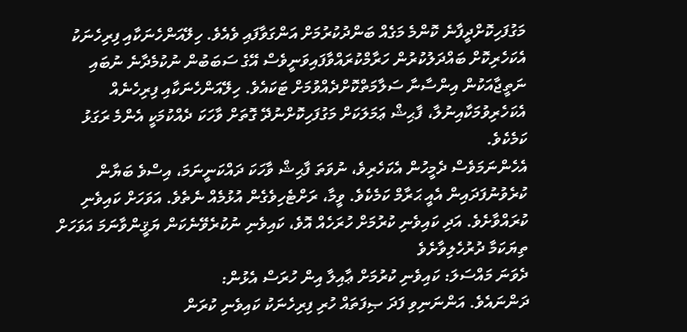މަގުފަހިކޮށްދީފާނެ ކޮންމެ މަގެއް ބަންދުކުރުމަށް އަންގަވާފައި ވެއެވެ. ހިލޭއަންހެނަކާއި ފިރިހެނަކު އެކަހެރިކޮށް ބައްދަލުކުރުން ހަރާމްކުރައްވާފައިވަނީވެސް އޭގެ ސަބަބުން ނުކުމެދާނެ ނުބައި ނަތީޖާއަކުން އިންސާނާ ސަލާމަތްކޮށްދެއްވުމަށް ޓަކައެވެ. ހިލޭއަންހެނަކާއި ފިރިހެނެއް އެކަހެރިވުމަކާއިނުލާ، ފާޙިޝް ޢަމަލަކަށް މަގުފަހިކޮށްނުދޭ ގޮތަށް ވާހަކަ ދެއްކުމަކީ އެންމެ ރަގަޅު ކަމެކެވެ.
އެހެންނަމަވެސް ދެމީހުން އެކަހެރިވެ، ނުވަތަ ފާޙިޝް ވާހަކަ ދައްކަނީނަމަ، އިސްވެ ބަޔާން ކުރެވުނުފަދައިން އެއީ ޙަރާމް ކަމެކެވެ. ވީމާ، ރަށްޓެހިވެގެން އުޅުމެއް ނެތެވެ. އަވަހަށް ކައިވެނި ކުރައްވާށެވެ. އަދި ކައިވެނި ކުރުމަށް ހުރަހެއް އޮވެ، ކައިވެނި ނުކުރެވޭނެކަން ޔަޤީންވާނަމަ އަވަހަށް ތިޔަކަމާ ދުރުހެލިވާށެވެ
ދެވަނަ މައްސަލަ: ކައިވެނި ކުރުމަށް ޢާއިލާ އިން ހުރަސް އެޅުން:
ދަންނައެވެ. އަންނަނިވި ފަދަ ޞިފަތައް ހުރި ފިރިހެނަކު ކައިވެނި ކުރަން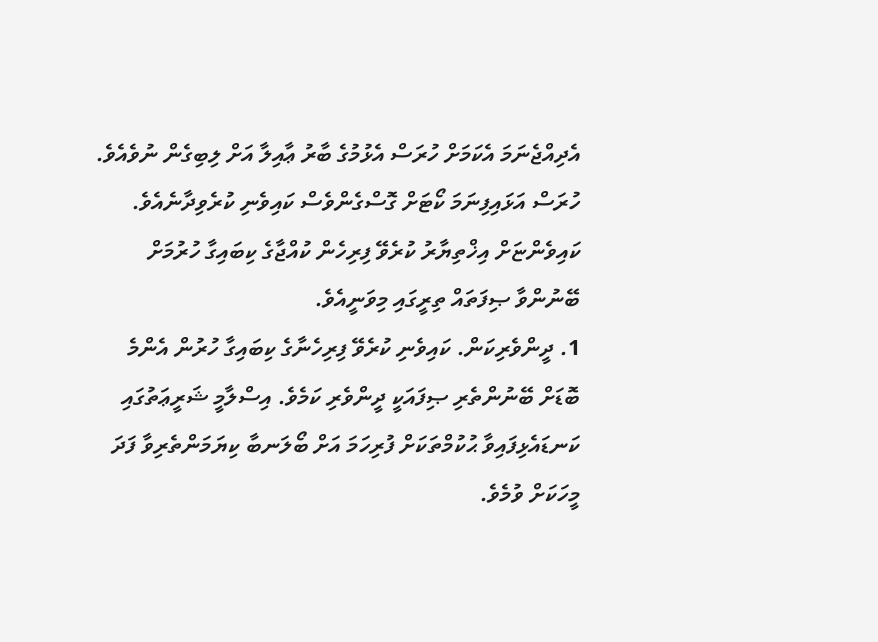އެދިއްޖެނަމަ އެކަމަށް ހުރަސް އެޅުމުގެ ބާރު ޢާއިލާ އަށް ލިބިގެން ނުވެއެވެ. ހުރަސް އަޅައިފިނަމަ ކޯޓަށް ގޮސްގެންވެސް ކައިވެނި ކުރެވިދާނެއެވެ.
ކައިވެންޏަށް އިޚްތިޔާރު ކުރެވޭ ފިރިހެން ކުއްޖާގެ ކިބައިގާ ހުރުމަށް ބޭނުންވާ ޞިފަތައް ތިރީގައި މިވަނީއެވެ.
1. ދީންވެރިކަން. ކައިވެނި ކުރެވޭ ފިރިހެނާގެ ކިބައިގާ ހުރުން އެންމެ ބޮޑަށް ބޭނުންތެރި ޞިފައަކީ ދީންވެރި ކަމެވެ. އިސްލާމީ ޝަރީޢަތުގައި ކަނޑައެޅިފައިވާ ޙުކުމްތަކަށް ފުރިހަމަ އަށް ބޯލަނބާ ކިޔަމަންތެރިވާ ފަދަ މީހަކަށް ވުމެވެ.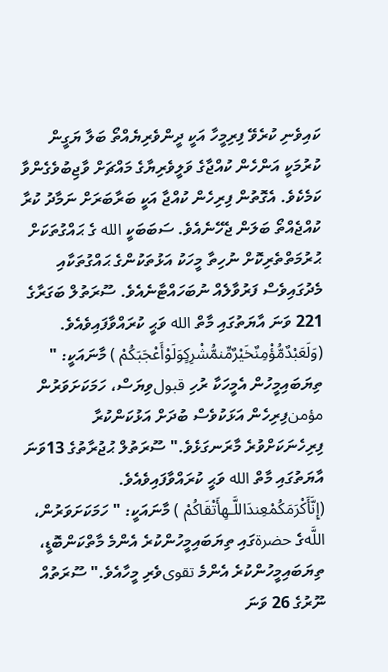ކައިވެނި ކުރެވޭ ފިރިމީހާ އަކީ ދީންވެރިޔެއްތޯ ބަލާ ޔަގީން ކުރުމަކީ އަންހެން ކުއްޖާގެ ވަލީވެރިޔާގެ މައްޗަށް ވާޖިބުވެގެންވާ ކަމެކެވެ. އެގޮތުން ފިރިހެން ކުއްޖާ އަކީ ބަރާބަރަށް ނަމާދު ކުރާ ކުއްޖެއްތޯ ބަލަން ޖެހޭނެއެވެ. ސަބަބަކީ الله ގެ ޙައްގުތަކަށް ޙުރުމަތްތެރިކޮށް ނުހިތާ މީހަކު އަޅުތަކުންގެ ޙައްގުތަކާއި މެދުގައިވެސް ފަރުވާލެއް ނުބަހައްޓާނެއެވެ. ސޫރަތުލް ބަގަރާގެ 221 ވަނަ އާޔަތުގައި މާތް الله ވަޙީ ކުރައްވާފައިވެއެވެ. (وَلَعَبْدٌمُّؤْمِنٌخَيْرٌ‌مِّنمُّشْرِ‌كٍوَلَوْأَعْجَبَكُمْ ) މާނައަކީ: " ތިޔަބައިމީހުން އެމީހަކާ ރުހި قبولވިޔަސް، ހަމަކަށަވަރުން مؤمنފިރިހެން އަޅަކުވެސް ބުދަށް އަޅުކަންކުރާ ފިރިހެނަކަށްވުރެ މާރަނގަޅެވެ." ސޫރަތުލް ޙުޖުރާތުގެ 13ވަނަ އާޔަތުގައި މާތް الله ވަޙީ ކުރައްވާފައިވެއެވެ. (إِنَّأَكْرَ‌مَكُمْعِندَاللَّـهِأَتْقَاكُمْ ) މާނައަކީ: " ހަމަކަށަވަރުން، اللَّهގެ حضرةގައި ތިޔަބައިމީހުންކުރެ އެންމެ މާތްކަންބޮޑީ، ތިޔަބައިމީހުންކުރެ އެންމެ تقوىވެރި މީހާއެވެ." ސޫރަތުއް ނޫރުގެ 26 ވަނަ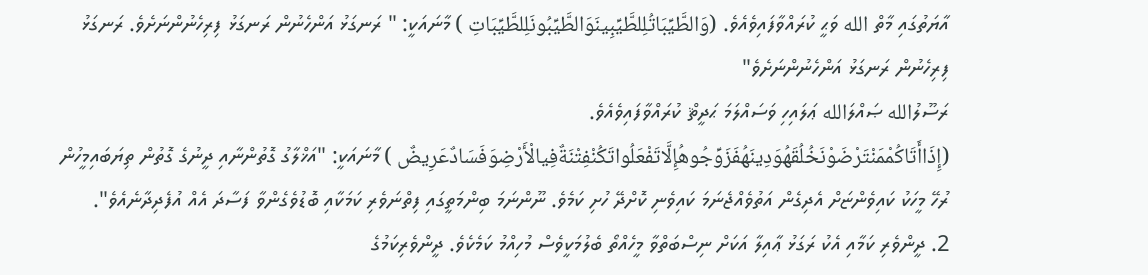އާޔަތުގައި މާތް الله ވަޙީ ކުރައްވާފައިވެއެވެ. (وَالطَّيِّبَاتُلِلطَّيِّبِينَوَالطَّيِّبُونَلِلطَّيِّبَاتِ ) މާނައަކީ: " ރަނގަޅު އަންހެނުން ރަނގަޅު ފިރިހެނުންނަށެވެ. ރަނގަޅު ފިރިހެނުން ރަނގަޅު އަންހެނުންނަށެވެ"
ރަސޫލުالله ޞައްލަالله ޢަލައިހި ވަސައްލަމަ ޙަދީޘް ކުރައްވާފައިވެއެވެ. (إِذَاأَتَاكُمْمَنْتَرْضَوْنَخُلُقَهُوَدِينَهُفَزَوِّجُوهُإِلَّاتَفْعَلُواتَكُنْفِتْنَةٌفِيالْأَرْضِوَفَسَادٌعَرِيضٌ ) މާނައަކީ: "އަޚްލާގު ގޮތުންނާއި ދީނުގެ ގޮތުން ތިޔަބައިމީހުން ރުހޭ މީހަކު ކައިވެންޏަށް އެދިގެން އަތުވެއްޖެނަމަ ކައިވެނި ކޮށްދޭ ހުށި ކަމެވެ. ނޫންނަމަ ބިންމަތީގައި ފިތްނަވެރި ކަމަކާއި ބޮޑުވެގެންވާ ފަސާދަ އެއް އުފެދިދާނެއެވެ".
2. ދީންވެރި ކަމާއި އެކު ރަގަޅު ޢާއިލާ އަކަށް ނިސްބަތްވާ މީހެއްތޯ ބެލުމަކީވެސް މުހިއްމު ކަމެކެވެ. ދީންވެރިކަމުގެ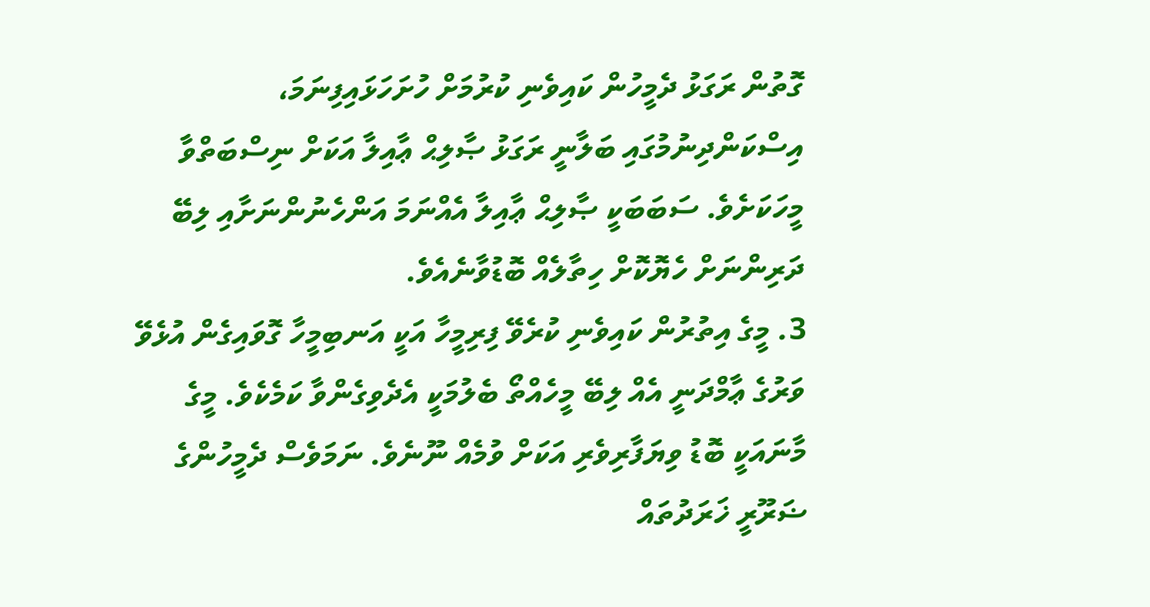ގޮތުން ރަގަޅު ދެމީހުން ކައިވެނި ކުރުމަށް ހުށަހަޅައިފިނަމަ، އިސްކަންދިނުމުގައި ބަލާނީ ރަގަޅު ޞާލިޙް ޢާއިލާ އަކަށް ނިސްބަތްވާ މީހަކަށެވެ. ސަބަބަކީ ޞާލިޙް ޢާއިލާ އެއްނަމަ އަންހެނުންނަށާއި ލިބޭ ދަރިންނަށް ހެޔޮކޮށް ހިތާލެއް ބޮޑުވާނެއެވެ.
3. މީގެ އިތުރުން ކައިވެނި ކުރެވޭ ފިރިމީހާ އަކީ އަނބިމީހާ ގޮވައިގެން އުޅެވޭ ވަރުގެ ޢާމްދަނީ އެއް ލިބޭ މީހެއްތޯ ބެލުމަކީ އެދެވިގެންވާ ކަމެކެވެ. މީގެ މާނައަކީ ބޮޑު ވިޔަފާރިވެރި އަކަށް ވުމެއް ނޫނެވެ. ނަމަވެސް ދެމީހުންގެ ޟަރޫރީ ޚަރަދުތައް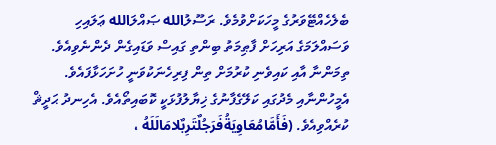ބެލެހެއްޓޭވަރުގެ މީހަކަށްވުމެވެ. ރަސޫލުالله ޞައްލަالله ޢަލައިހި ވަސައްލަމަގެ އަރިހަށް ފާޠިމަތު ބިންތި ގައިސް ވަޑައިގެން ދެންނެވިއެވެ. ތިމަންނާ އާއި ކައިވެނި ކުރުމަށް ތިން ފިރިހެނަކުވަނީ ހުށަހަޅާފައެވެ. އެމީހުންނާއި މެދުގައި ކަލޭގެފާނުގެ ޚިޔާލުފުޅަކީ ކޮބައިތޯއެވެ. އެހިނދު ޙަދީޘް ކުރެއްވިއެވެ. (فَأَمَّامُعَاوِيَةُفَرَجُلٌتَرِبٌلامَالَلَهُ ،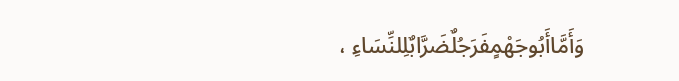وَأَمَّاأَبُوجَهْمٍفَرَجُلٌضَرَّابٌلِلنِّسَاءِ ،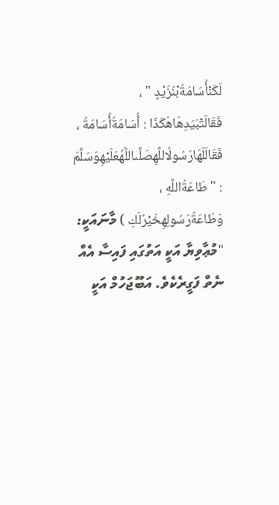لَكَنْأُسَامَةُبْنُزَيْدٍ " ، فَقَالَتْبَيَدِهَاهَكَذَا : أُسَامَةُأُسَامَةُ ، فَقَالَلَهَارَسُولُاللَّهِصَلَّىاللَّهُعَلَيْهِوَسَلَّمَ : " طَاعَةُاللَّهِ ، وَطَاعَةُرَسُولِهِخَيْرٌلَكِ ) މާނައަކީ: "މުޢާވިޔާ އަކީ އަތުގައި ފައިސާ އެއް ނެތް ފަގީރެކެވެ. އަބޫޖަހުމް އަކީ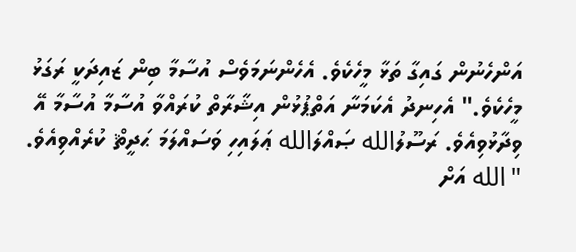އަންހެނުން ގައިގާ ތަޅާ މީހެކެވެ. އެހެންނަމަވެސް އުސާމާ ބިން ޒައިދަކީ ރަގަޅު މީހެކެވެ." އެހިނދު އެކަމަނާ އަތްޕުޅުން އިޝާރާތް ކުރައްވާ އުސާމާ އުސާމާ އޭ ވިދާޅުވިއެވެ. ރަސޫލުالله ޞައްލަالله ޢަލައިހި ވަސައްލަމަ ޙަދީޘް ކުރެއްވިއެވެ. "الله އަށް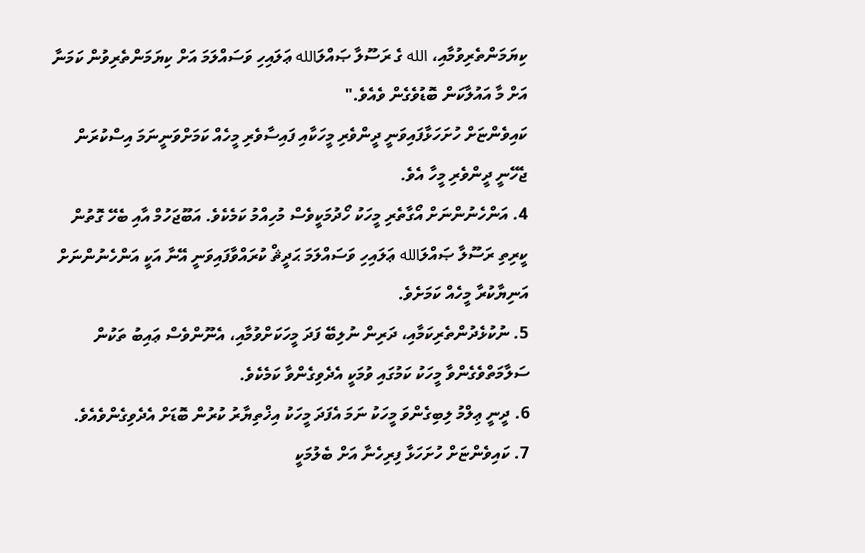ކިޔަމަންތެރިވުމާއި، الله ގެ ރަސޫލާ ޞައްލަالله ޢަލައިހި ވަސައްލަމަ އަށް ކިޔަމަންތެރިވުން ކަމަނާ އަށް މާ އައުލާކަން ބޮޑުވެގެން ވެއެވެ."
ކައިވެންޏަށް ހުށަހަޅާފައިވަނީ ދީންވެރި މީހަކާއި ފައިސާވެރި މީހެއް ކަމަށްވަނީނަމަ އިސްކުރަން ޖެހޭނީ ދީންވެރި މީހާ އެވެ.
4. އަންހެނުންނަށް އޯގާތެރި މީހަކު ހޯދުމަކީވެސް މުހިއްމު ކަމެކެވެ. އަބޫޖަހުމް އާއި ބެހޭ ގޮތުން ކީރިތި ރަސޫލާ ޞައްލަالله ޢަލައިހި ވަސައްލަމަ ޙަދީޘް ކުރައްވާފައިވަނީ އޭނާ އަކީ އަންހެނުންނަށް އަނިޔާކުރާ މީހެއް ކަމަށެވެ.
5. ނުކުޅެދުންތެރިކަމާއި، ދަރިން ނުލިބޭ ފަދަ މީހަކަށްވުމާއި، އެނޫންވެސް ޢައިބު ތަކުން ސަލާމަތްވެގެންވާ މީހަކު ކަމުގައި ވުމަކީ އެދެވިގެންވާ ކަމެކެވެ.
6. ދީނީ ޢިލްމު ލިބިގެންވަ މީހަކު ނަމަ އެފަދަ މީހަކު އިޚްތިޔާރު ކުރުން ބޮޑަށް އެދެވިގެންވެއެވެ.
7. ކައިވެންޏަށް ހުށަހަޅާ ފިރިހެނާ އަށް ބެލުމަކީ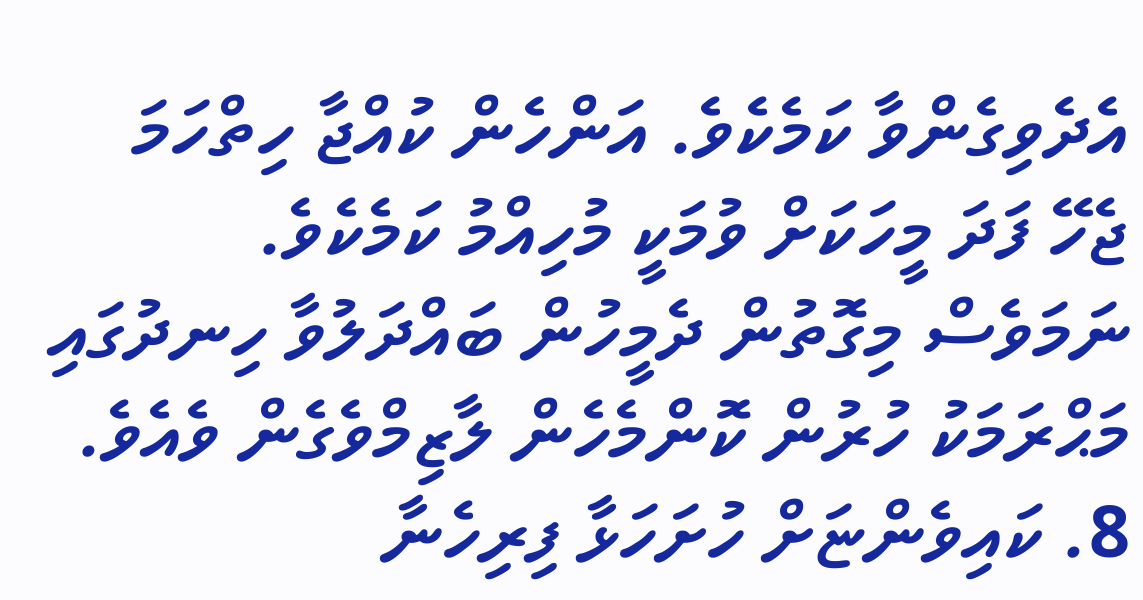އެދެވިގެންވާ ކަމެކެވެ. އަންހެން ކުއްޖާ ހިތްހަމަ ޖެހޭ ފަދަ މީހަކަށް ވުމަކީ މުހިއްމު ކަމެކެވެ. ނަމަވެސް މިގޮތުން ދެމީހުން ބައްދަލުވާ ހިނދުގައި މަޙްރަމަކު ހުރުން ކޮންމެހެން ލާޒިމްވެގެން ވެއެވެ.
8. ކައިވެންޏަށް ހުށަހަޅާ ފިރިހެނާ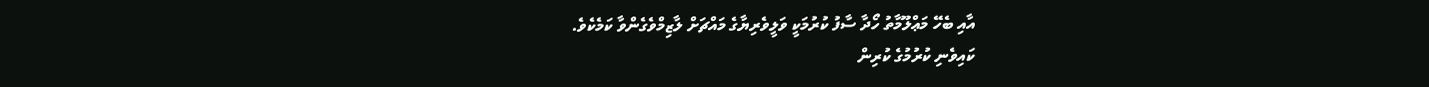އާއި ބެހޭ މަޢްލޫމާތު ހޯދާ ސާފު ކުރުމަކީ ވަލީވެރިޔާގެ މައްޗަށް ލާޒިމްވެގެންވާ ކަމެކެވެ.
ކައިވެނި ކުރުމުގެ ކުރިން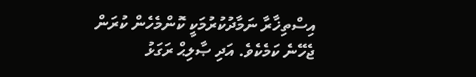އިސްތިޚާރާ ނަމާދުކުރުމަކީ ކޮންމެހެން ކުރަން ޖެހޭނެ ކަމެކެވެ. އަދި ޞާލިޙް ރަގަޅު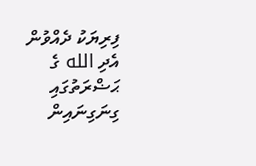ފިރިޔަކު ދެއްވުން އެދި الله ގެ ޙަޟްރަތުގައި ގިނަގިނައިން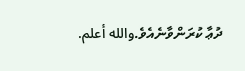ދުޢާ ކުރަންވާނެއެވެ.والله أعلم.